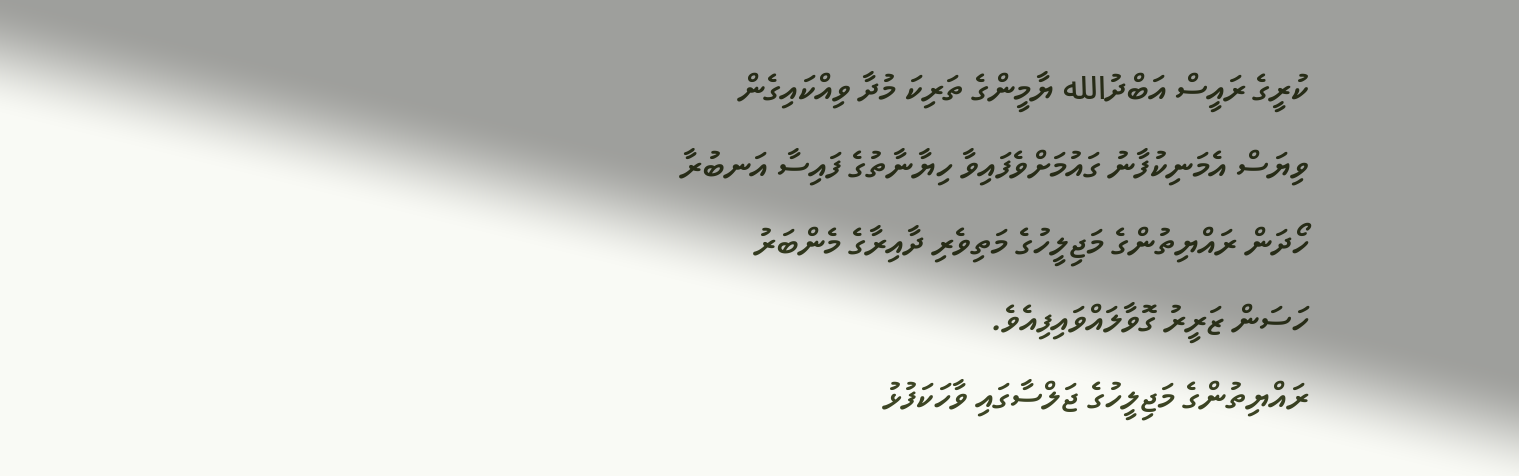ކުރީގެ ރައީސް އަބްދުالله ޔާމީންގެ ތަރިކަ މުދާ ވިއްކައިގެން ވިޔަސް އެމަނިކުފާނު ގައުމަށްވެފައިވާ ހިޔާނާތުގެ ފައިސާ އަނބުރާ ހޯދަން ރައްޔިތުންގެ މަޖިލީހުގެ މަތިވެރި ދާއިރާގެ މެންބަރު ހަސަން ޒަރީރު ގޮވާލައްވައިފިއެވެ.
ރައްޔިތުންގެ މަޖިލީހުގެ ޖަލްސާގައި ވާހަކަފުޅު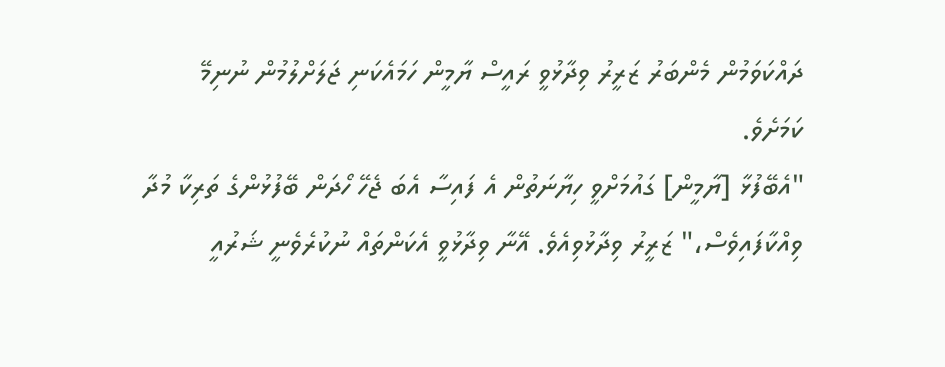ދައްކަވަމުން މެންބަރު ޒަރީރު ވިދާޅުވީ ރައީސް ޔާމީން ހަމައެކަނި ޖަލަށްލުމުން ނުނިމޭ ކަމަށެވެ.
"އެބޭފުޅާ [ޔާމީން] ގައުމަށްވީ ހިޔާނަތުން އެ ފައިސާ އެބަ ޖެހޭ ހޯދަން ބޭފުޅުންގެ ތަރިކާ މުދާ ވިއްކާފައިވެސް،" ޒަރީރު ވިދާޅުވިއެވެ. އޭނާ ވިދާޅުވީ އެކަންތައް ނުކުރެވެނީ ޝަރުއީ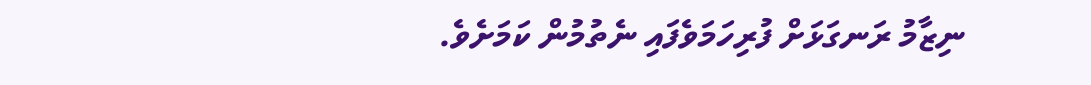ނިޒާމު ރަނގަޅަށް ފުރިހަމަވެފައި ނެތުމުން ކަމަށެވެ.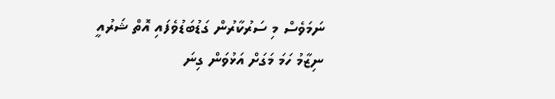ނަމަވެސް މި ސަރުކާރުން ގަޑުބަޑުވެފައި އޮތް ޝަރުއީ ނިޒާމު ހަމަ މަގަށް އަޅުވަން ގިނަ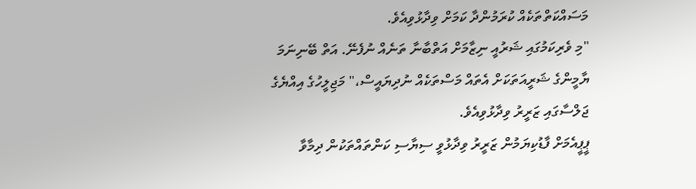މަސައްކަތްތަކެއް ކުރަމުންދާ ކަމަށް ވިދާޅުވިއެވެ.
"މި ވެރިކަމުގައި ޝަރުއީ ނިޒާމަށް އަތްބާނާ ތަނެއް ނުފެނޭ. އަތް ބޭނިނަމަ ޔާމީންގެ ޝަރީއަތަކަށް އެތައް މަސްތަކެއް ނުދިޔައީސް،" މަޖިލީހުގެ އިއްޔެގެ ޖަލްސާގައި ޒަރީރު ވިދާޅުވިއެވެ.
ޕީޕީއެމަށް ފާޑުކިޔަމުން ޒަރީރު ވިދާޅުވީ ސިޔާސި ކަންތައްތަކުން ދިމާވާ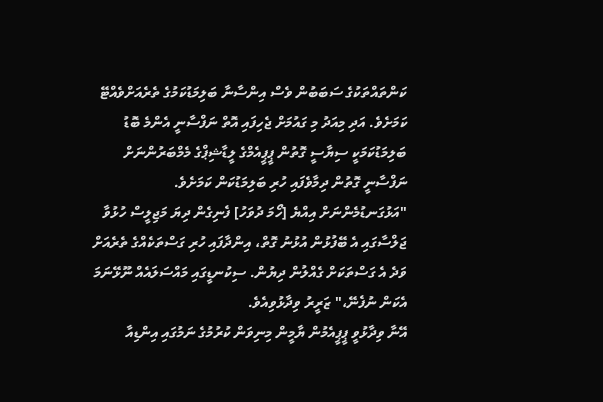ކަންތައްތަކުގެ ސަބަބުން ވެސް އިންސާނާ ބަލިމަޑުކަމުގެ ތެރެއަށްވެއްޓޭ ކަމަށެވެ. އަދި މިއަދު މި ގައުމަށް ޖެހިފައި އޮތް ނަފްސާނީ އެންމެ ބޮޑު ބަލިމަޑުކަމަކީ ސިޔާސީ ގޮތުން ޕީޕީއެމްގެ ލީޑާޝިޕްގެ މެމްބަރުންނަށް ނަފްސާނީ ގޮތުން ދިމާވެފައި ހުރި ބަލިމަޑުކަން ކަމަށެވެ.
"އަޅުގަނޑުމެންނަށް އިއްޔެ [ހޯމަ ދުވަހު] ފެނިގެން ދިޔަ މަޖިލީސް ހުޅުވާ ޖަލްސާގައި އެ ބޭފުޅުން އުޅުނު ގޮތް، އިންދާފައި ހުރި ގަސްތަކެއްގެ ތެރެއަށް ވަދެ އެ ގަސްތަކަށް ގެއްލުން ދިޔުން. ސިކުނޑީގައި މައްސަލައެއް ނޫޅޭނަމަ އެކަން ނުފެނޭ،" ޒަރީރު ވިދާޅުވިއެވެ.
އޭނާ ވިދާޅުވީ ޕީޕީއެމުން ޔާމީން މިނިވަން ކުރުމުގެ ނަމުގައި އިންޑިއާ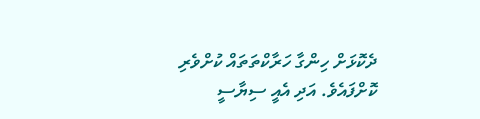ދެކޮޅަށް ހިންގާ ހަރާކްތަތައް ކުށްވެރި ކޮށްފައެވެ. އަދި އެއީ ސިޔާސީ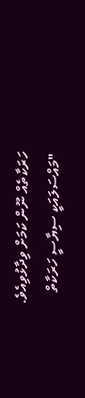ހަރަކާތެއް ނޫން ކަމަށް ވިދާޅުވިއެވެ.
"މައްސަލައަކީ ސިޔާސީ ހަރަކާތް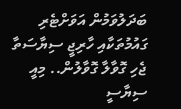ބަދަލުވަމުން އަވަށްޓެރި ގައުމުތަކާއި ހާރިޖީ ސިޔާސަތާ ޖެހި ގޮވާލާ ގޮވާލުން.. މިއީ ސިޔާސީ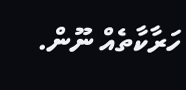ހަރާކާތެއް ނޫން.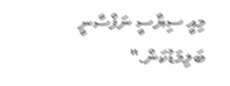މިއީ ސިޔާސީ ނަފްސާނީ ބަލިމަޑުކަން."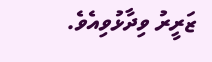ޒަރީރު ވިދާޅުވިއެވެ.